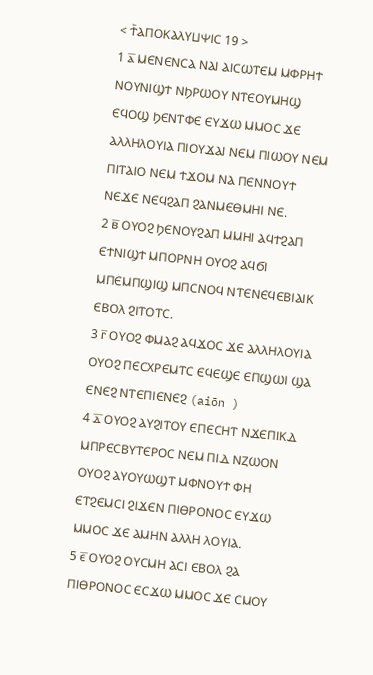< Ϯ⳰ⲀⲠⲞⲔⲀⲖⲨⳘⲮⲒⲤ 19 >
1 ⲁ̅ ⲘⲈⲚⲈⲚⲤⲀ ⲚⲀⲒ ⲀⲒⲤⲰⲦⲈⲘ ⲘⲪⲢⲎϮ ⲚⲞⲨⲚⲒϢϮ ⲚϦⲢⲰⲞⲨ ⲚⲦⲈⲞⲨⲘⲎϢ ⲈϤⲞϢ ϦⲈⲚⲦⲪⲈ ⲈⲨϪⲰ ⲘⲘⲞⲤ ϪⲈ ⲀⲖⲖⲎⲖⲞⲨⲒⲀ ⲠⲒⲞⲨϪⲀⲒ ⲚⲈⲘ ⲠⲒⲰⲞⲨ ⲚⲈⲘ ⲠⲒⲦⲀⲒⲞ ⲚⲈⲘ ϮϪⲞⲘ ⲚⲀ ⲠⲈⲚⲚⲞⲨϮ ⲚⲈϪⲈ ⲚⲈϤϨⲀⲠ ϨⲀⲚⲘⲈⲐⲘⲎⲒ ⲚⲈ.
2 ⲃ̅ ⲞⲨⲞϨ ϦⲈⲚⲞⲨϨⲀⲠ ⲘⲘⲎⲒ ⲀϤϮϨⲀⲠ ⲈϮⲚⲒϢϮ ⲘⲠⲞⲢⲚⲎ ⲞⲨⲞϨ ⲀϤϬⲒ ⲘⲠⲈⲘⲠϢⲒϢ ⲘⲠⲤⲚⲞϤ ⲚⲦⲈⲚⲈϤⲈⲂⲒⲀⲒⲔ ⲈⲂⲞⲖ ϨⲒⲦⲞⲦⲤ.
3 ⲅ̅ ⲞⲨⲞϨ ⲪⲘⲀϨ ⲀϤϪⲞⲤ ϪⲈ ⲀⲖⲖⲎⲖⲞⲨⲒⲀ ⲞⲨⲞϨ ⲠⲈⲤⲬⲢⲈⲘⲦⲤ ⲈϤⲈϢⲈ ⲈⲠϢⲰⲒ ϢⲀ ⲈⲚⲈϨ ⲚⲦⲈⲠⲒⲈⲚⲈϨ (aiōn )
4 ⲇ̅ ⲞⲨⲞϨ ⲀⲨϨⲒⲦⲞⲨ ⲈⲠⲈⲤⲎⲦ ⲚϪⲈⲠⲒⲔⲆ ⲘⲠⲢⲈⲤⲂⲨⲦⲈⲢⲞⲤ ⲚⲈⲘ ⲠⲒⲆ ⲚⲌⲰⲞⲚ ⲞⲨⲞϨ ⲀⲨⲞⲨⲰϢⲦ ⲘⲪⲚⲞⲨϮ ⲪⲎ ⲈⲦϨⲈⲘⲤⲒ ϨⲒϪⲈⲚ ⲠⲒⲐⲢⲞⲚⲞⲤ ⲈⲨϪⲰ ⲘⲘⲞⲤ ϪⲈ ⲀⲘⲎⲚ ⲀⲖⲖⲎ ⲖⲞⲨⲒⲀ.
5 ⲉ̅ ⲞⲨⲞϨ ⲞⲨⲤⲘⲎ ⲀⲤⲒ ⲈⲂⲞⲖ ϨⲀ ⲠⲒⲐⲢⲞⲚⲞⲤ ⲈⲤϪⲰ ⲘⲘⲞⲤ ϪⲈ ⲤⲘⲞⲨ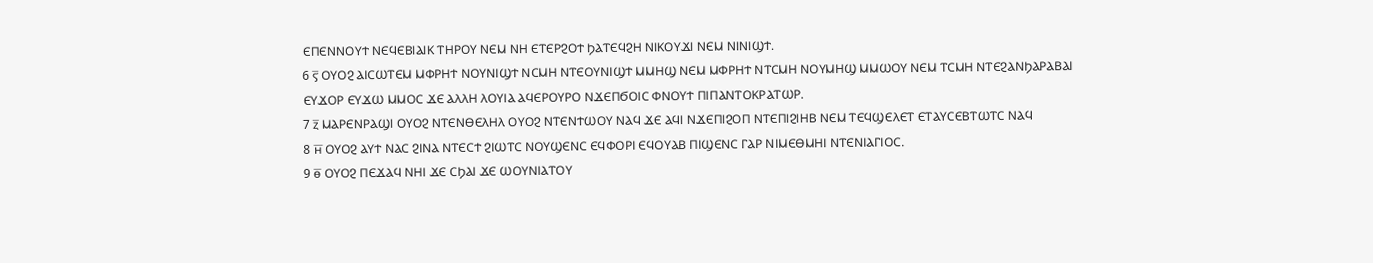ⲈⲠⲈⲚⲚⲞⲨϮ ⲚⲈϤⲈⲂⲒⲀⲒⲔ ⲦⲎⲢⲞⲨ ⲚⲈⲘ ⲚⲎ ⲈⲦⲈⲢϨⲞϮ ϦⲀⲦⲈϤϨⲎ ⲚⲒⲔⲞⲨϪⲒ ⲚⲈⲘ ⲚⲒⲚⲒϢϮ.
6 ⲋ̅ ⲞⲨⲞϨ ⲀⲒⲤⲰⲦⲈⲘ ⲘⲪⲢⲎϮ ⲚⲞⲨⲚⲒϢϮ ⲚⲤⲘⲎ ⲚⲦⲈⲞⲨⲚⲒϢϮ ⲘⲘⲎϢ ⲚⲈⲘ ⲘⲪⲢⲎϮ ⲚⲦⲤⲘⲎ ⲚⲞⲨⲘⲎϢ ⲘⲘⲰⲞⲨ ⲚⲈⲘ ⲦⲤⲘⲎ ⲚⲦⲈϨⲀⲚϦⲀⲢⲀⲂⲀⲒ ⲈⲨϪⲞⲢ ⲈⲨϪⲰ ⲘⲘⲞⲤ ϪⲈ ⲀⲖⲖⲎ ⲖⲞⲨⲒⲀ ⲀϤⲈⲢⲞⲨⲢⲞ ⲚϪⲈⲠϬⲞⲒⲤ ⲪⲚⲞⲨϮ ⲠⲒⲠⲀⲚⲦⲞⲔⲢⲀⲦⲰⲢ.
7 ⲍ̅ ⲘⲀⲢⲈⲚⲢⲀϢⲒ ⲞⲨⲞϨ ⲚⲦⲈⲚⲐⲈⲖⲎⲖ ⲞⲨⲞϨ ⲚⲦⲈⲚϮⲰⲞⲨ ⲚⲀϤ ϪⲈ ⲀϤⲒ ⲚϪⲈⲠⲒϨⲞⲠ ⲚⲦⲈⲠⲒϨⲒⲎⲂ ⲚⲈⲘ ⲦⲈϤϢⲈⲖⲈⲦ ⲈⲦⲀⲨⲤⲈⲂⲦⲰⲦⲤ ⲚⲀϤ
8 ⲏ̅ ⲞⲨⲞϨ ⲀⲨϮ ⲚⲀⲤ ϨⲒⲚⲀ ⲚⲦⲈⲤϮ ϨⲒⲰⲦⲤ ⲚⲞⲨϢⲈⲚⲤ ⲈϤⲪⲞⲢⲒ ⲈϤⲞⲨⲀⲂ ⲠⲒϢⲈⲚⲤ ⲄⲀⲢ ⲚⲒⲘⲈⲐⲘⲎⲒ ⲚⲦⲈⲚⲒⲀⲄⲒⲞⲤ.
9 ⲑ̅ ⲞⲨⲞϨ ⲠⲈϪⲀϤ ⲚⲎⲒ ϪⲈ ⲤϦⲀⲒ ϪⲈ ⲰⲞⲨⲚⲒⲀⲦⲞⲨ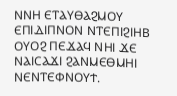ⲚⲚⲎ ⲈⲦⲀⲨⲐⲀϨⲘⲞⲨ ⲈⲠⲒⲆⲒⲠⲚⲞⲚ ⲚⲦⲈⲠⲒϨⲒⲎⲂ ⲞⲨⲞϨ ⲠⲈϪⲀϤ ⲚⲎⲒ ϪⲈ ⲚⲀⲒⲤⲀϪⲒ ϨⲀⲚⲘⲈⲐⲘⲎⲒ ⲚⲈⲚⲦⲈⲪⲚⲞⲨϮ.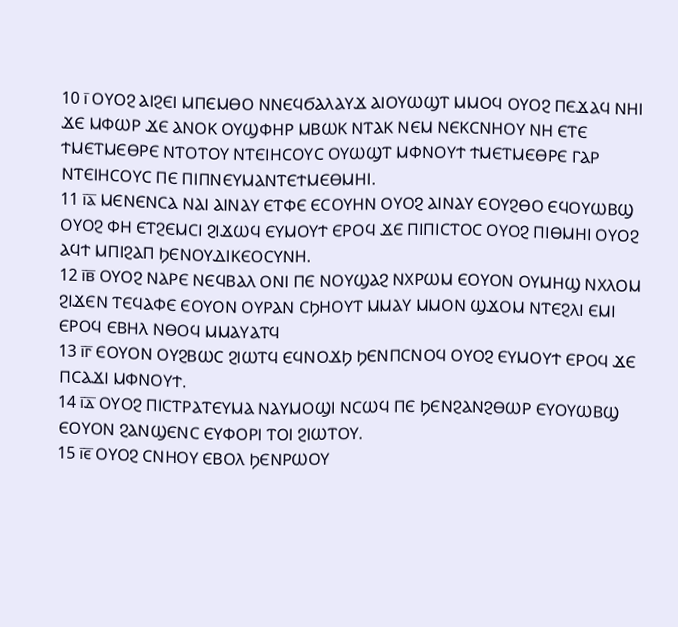10 ⲓ̅ ⲞⲨⲞϨ ⲀⲒϨⲈⲒ ⲘⲠⲈⲘⲐⲞ ⲚⲚⲈϤϬⲀⲖⲀⲨϪ ⲀⲒⲞⲨⲰϢⲦ ⲘⲘⲞϤ ⲞⲨⲞϨ ⲠⲈϪⲀϤ ⲚⲎⲒ ϪⲈ ⲘⲪⲰⲢ ϪⲈ ⲀⲚⲞⲔ ⲞⲨϢⲪⲎⲢ ⲘⲂⲰⲔ ⲚⲦⲀⲔ ⲚⲈⲘ ⲚⲈⲔⲤⲚⲎⲞⲨ ⲚⲎ ⲈⲦⲈ ϮⲘⲈⲦⲘⲈⲐⲢⲈ ⲚⲦⲞⲦⲞⲨ ⲚⲦⲈⲒⲎⲤⲞⲨⲤ ⲞⲨⲰϢⲦ ⲘⲪⲚⲞⲨϮ ϮⲘⲈⲦⲘⲈⲐⲢⲈ ⲄⲀⲢ ⲚⲦⲈⲒⲎⲤⲞⲨⲤ ⲠⲈ ⲠⲒⲠⲚⲈⲨⲘⲀⲚⲦⲈϮⲘⲈⲐⲘⲎⲒ.
11 ⲓ̅ⲁ̅ ⲘⲈⲚⲈⲚⲤⲀ ⲚⲀⲒ ⲀⲒⲚⲀⲨ ⲈⲦⲪⲈ ⲈⲤⲞⲨⲎⲚ ⲞⲨⲞϨ ⲀⲒⲚⲀⲨ ⲈⲞⲨϨⲐⲞ ⲈϤⲞⲨⲰⲂϢ ⲞⲨⲞϨ ⲪⲎ ⲈⲦϨⲈⲘⲤⲒ ϨⲒϪⲰϤ ⲈⲨⲘⲞⲨϮ ⲈⲢⲞϤ ϪⲈ ⲠⲒⲠⲒⲤⲦⲞⲤ ⲞⲨⲞϨ ⲠⲒⲐⲘⲎⲒ ⲞⲨⲞϨ ⲀϤϮ ⲘⲠⲒϨⲀⲠ ϦⲈⲚⲞⲨⲆⲒⲔⲈⲞⲤⲨⲚⲎ.
12 ⲓ̅ⲃ̅ ⲞⲨⲞϨ ⲚⲀⲢⲈ ⲚⲈϤⲂⲀⲖ ⲞⲚⲒ ⲠⲈ ⲚⲞⲨϢⲀϨ ⲚⲬⲢⲰⲘ ⲈⲞⲨⲞⲚ ⲞⲨⲘⲎϢ ⲚⲬⲖⲞⲘ ϨⲒϪⲈⲚ ⲦⲈϤⲀⲪⲈ ⲈⲞⲨⲞⲚ ⲞⲨⲢⲀⲚ ⲤϦⲎⲞⲨⲦ ⲘⲘⲀⲨ ⲘⲘⲞⲚ ϢϪⲞⲘ ⲚⲦⲈϨⲖⲒ ⲈⲘⲒ ⲈⲢⲞϤ ⲈⲂⲎⲖ ⲚⲐⲞϤ ⲘⲘⲀⲨⲀⲦϤ
13 ⲓ̅ⲅ̅ ⲈⲞⲨⲞⲚ ⲞⲨϨⲂⲰⲤ ϨⲒⲰⲦϤ ⲈϤⲚⲞϪϦ ϦⲈⲚⲠⲤⲚⲞϤ ⲞⲨⲞϨ ⲈⲨⲘⲞⲨϮ ⲈⲢⲞϤ ϪⲈ ⲠⲤⲀϪⲒ ⲘⲪⲚⲞⲨϮ.
14 ⲓ̅ⲇ̅ ⲞⲨⲞϨ ⲠⲒⲤⲦⲢⲀⲦⲈⲨⲘⲀ ⲚⲀⲨⲘⲞϢⲒ ⲚⲤⲰϤ ⲠⲈ ϦⲈⲚϨⲀⲚϨⲐⲰⲢ ⲈⲨⲞⲨⲰⲂϢ ⲈⲞⲨⲞⲚ ϨⲀⲚϢⲈⲚⲤ ⲈⲨⲪⲞⲢⲒ ⲦⲞⲒ ϨⲒⲰⲦⲞⲨ.
15 ⲓ̅ⲉ̅ ⲞⲨⲞϨ ⲤⲚⲎⲞⲨ ⲈⲂⲞⲖ ϦⲈⲚⲢⲰⲞⲨ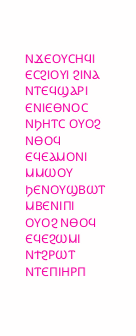ⲚϪⲈⲞⲨⲤⲎϤⲒ ⲈⲤϨⲒⲞⲨⲒ ϨⲒⲚⲀ ⲚⲦⲈϤϢⲀⲢⲒ ⲈⲚⲒⲈⲐⲚⲞⲤ ⲚϦⲎⲦⲤ ⲞⲨⲞϨ ⲚⲐⲞϤ ⲈϤⲈⲀⲘⲞⲚⲒ ⲘⲘⲰⲞⲨ ϦⲈⲚⲞⲨϢⲂⲰⲦ ⲘⲂⲈⲚⲒⲠⲒ ⲞⲨⲞϨ ⲚⲐⲞϤ ⲈϤⲈϨⲰⲘⲒ ⲚϮϨⲢⲰⲦ ⲚⲦⲈⲠⲒⲎⲢⲠ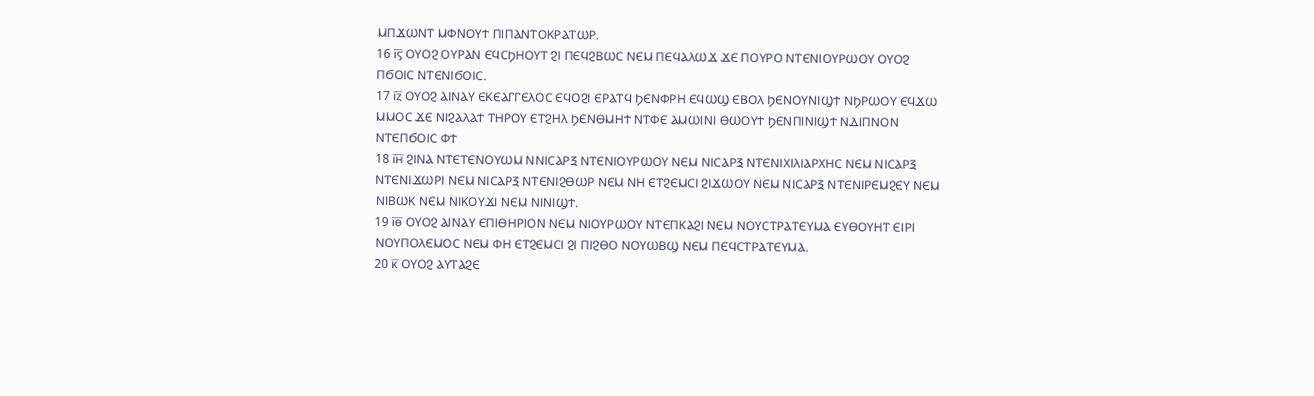ⲘⲠϪⲰⲚⲦ ⲘⲪⲚⲞⲨϮ ⲠⲒⲠⲀⲚⲦⲞⲔⲢⲀⲦⲰⲢ.
16 ⲓ̅ⲋ̅ ⲞⲨⲞϨ ⲞⲨⲢⲀⲚ ⲈϤⲤϦⲎⲞⲨⲦ ϨⲒ ⲠⲈϤϨⲂⲰⲤ ⲚⲈⲘ ⲠⲈϤⲀⲖⲰϪ ϪⲈ ⲠⲞⲨⲢⲞ ⲚⲦⲈⲚⲒⲞⲨⲢⲰⲞⲨ ⲞⲨⲞϨ ⲠϬⲞⲒⲤ ⲚⲦⲈⲚⲒϬⲞⲒⲤ.
17 ⲓ̅ⲍ̅ ⲞⲨⲞϨ ⲀⲒⲚⲀⲨ ⲈⲔⲈⲀⲄⲄⲈⲖⲞⲤ ⲈϤⲞϨⲒ ⲈⲢⲀⲦϤ ϦⲈⲚⲪⲢⲎ ⲈϤⲰϢ ⲈⲂⲞⲖ ϦⲈⲚⲞⲨⲚⲒϢϮ ⲚϦⲢⲰⲞⲨ ⲈϤϪⲰ ⲘⲘⲞⲤ ϪⲈ ⲚⲒϨⲀⲖⲀϮ ⲦⲎⲢⲞⲨ ⲈⲦϨⲎⲖ ϦⲈⲚⲐⲘⲎϮ ⲚⲦⲪⲈ ⲀⲘⲰⲒⲚⲒ ⲐⲰⲞⲨϮ ϦⲈⲚⲠⲒⲚⲒϢϮ ⲚⲆⲒⲠⲚⲞⲚ ⲚⲦⲈⲠϬⲞⲒⲤ ⲪϮ
18 ⲓ̅ⲏ̅ ϨⲒⲚⲀ ⲚⲦⲈⲦⲈⲚⲞⲨⲰⲘ ⲚⲚⲒⲤⲀⲢⲜ ⲚⲦⲈⲚⲒⲞⲨⲢⲰⲞⲨ ⲚⲈⲘ ⲚⲒⲤⲀⲢⲜ ⲚⲦⲈⲚⲒⲬⲒⲖⲒⲀⲢⲬⲎⲤ ⲚⲈⲘ ⲚⲒⲤⲀⲢⲜ ⲚⲦⲈⲚⲒϪⲰⲢⲒ ⲚⲈⲘ ⲚⲒⲤⲀⲢⲜ ⲚⲦⲈⲚⲒϨⲐⲰⲢ ⲚⲈⲘ ⲚⲎ ⲈⲦϨⲈⲘⲤⲒ ϨⲒϪⲰⲞⲨ ⲚⲈⲘ ⲚⲒⲤⲀⲢⲜ ⲚⲦⲈⲚⲒⲢⲈⲘϨⲈⲨ ⲚⲈⲘ ⲚⲒⲂⲰⲔ ⲚⲈⲘ ⲚⲒⲔⲞⲨϪⲒ ⲚⲈⲘ ⲚⲒⲚⲒϢϮ.
19 ⲓ̅ⲑ̅ ⲞⲨⲞϨ ⲀⲒⲚⲀⲨ ⲈⲠⲒⲐⲎⲢⲒⲞⲚ ⲚⲈⲘ ⲚⲒⲞⲨⲢⲰⲞⲨ ⲚⲦⲈⲠⲔⲀϨⲒ ⲚⲈⲘ ⲚⲞⲨⲤⲦⲢⲀⲦⲈⲨⲘⲀ ⲈⲨⲐⲞⲨⲎⲦ ⲈⲒⲢⲒ ⲚⲞⲨⲠⲞⲖⲈⲘⲞⲤ ⲚⲈⲘ ⲪⲎ ⲈⲦϨⲈⲘⲤⲒ ϨⲒ ⲠⲒϨⲐⲞ ⲚⲞⲨⲰⲂϢ ⲚⲈⲘ ⲠⲈϤⲤⲦⲢⲀⲦⲈⲨⲘⲀ.
20 ⲕ̅ ⲞⲨⲞϨ ⲀⲨⲦⲀϨⲈ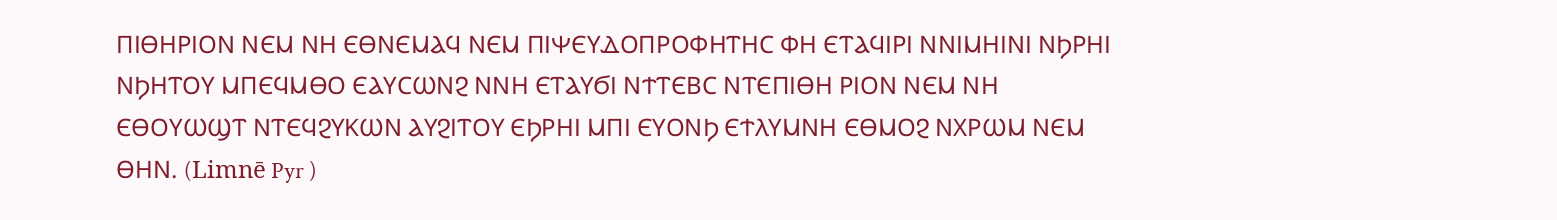ⲠⲒⲐⲎⲢⲒⲞⲚ ⲚⲈⲘ ⲚⲎ ⲈⲐⲚⲈⲘⲀϤ ⲚⲈⲘ ⲠⲒⲮⲈⲨⲆⲞⲠⲢⲞⲪⲎⲦⲎⲤ ⲪⲎ ⲈⲦⲀϤⲒⲢⲒ ⲚⲚⲒⲘⲎⲒⲚⲒ ⲚϦⲢⲎⲒ ⲚϦⲎⲦⲞⲨ ⲘⲠⲈϤⲘⲐⲞ ⲈⲀⲨⲤⲰⲚϨ ⲚⲚⲎ ⲈⲦⲀⲨϬⲒ ⲚϮⲦⲈⲂⲤ ⲚⲦⲈⲠⲒⲐⲎ ⲢⲒⲞⲚ ⲚⲈⲘ ⲚⲎ ⲈⲐⲞⲨⲰϢⲦ ⲚⲦⲈϤϨⲨⲔⲰⲚ ⲀⲨϨⲒⲦⲞⲨ ⲈϦⲢⲎⲒ ⲘⲠⲒ ⲈⲨⲞⲚϦ ⲈϮⲖⲨⲘⲚⲎ ⲈⲐⲘⲞϨ ⲚⲬⲢⲰⲘ ⲚⲈⲘ ⲐⲎⲚ. (Limnē Pyr )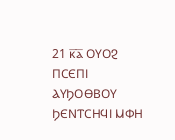21 ⲕ̅ⲁ̅ ⲞⲨⲞϨ ⲠⲤⲈⲠⲒ ⲀⲨϦⲞⲐⲂⲞⲨ ϦⲈⲚⲦⲤⲎϤⲒ ⲘⲪⲎ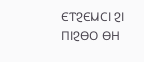ⲈⲦϨⲈⲘⲤⲒ ϨⲒ ⲠⲒϨⲐⲞ ⲐⲎ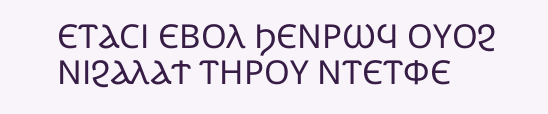ⲈⲦⲀⲤⲒ ⲈⲂⲞⲖ ϦⲈⲚⲢⲰϤ ⲞⲨⲞϨ ⲚⲒϨⲀⲖⲀϮ ⲦⲎⲢⲞⲨ ⲚⲦⲈⲦⲪⲈ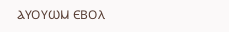ⲀⲨⲞⲨⲰⲘ ⲈⲂⲞⲖ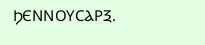ϦⲈⲚⲚⲞⲨⲤⲀⲢⲜ.